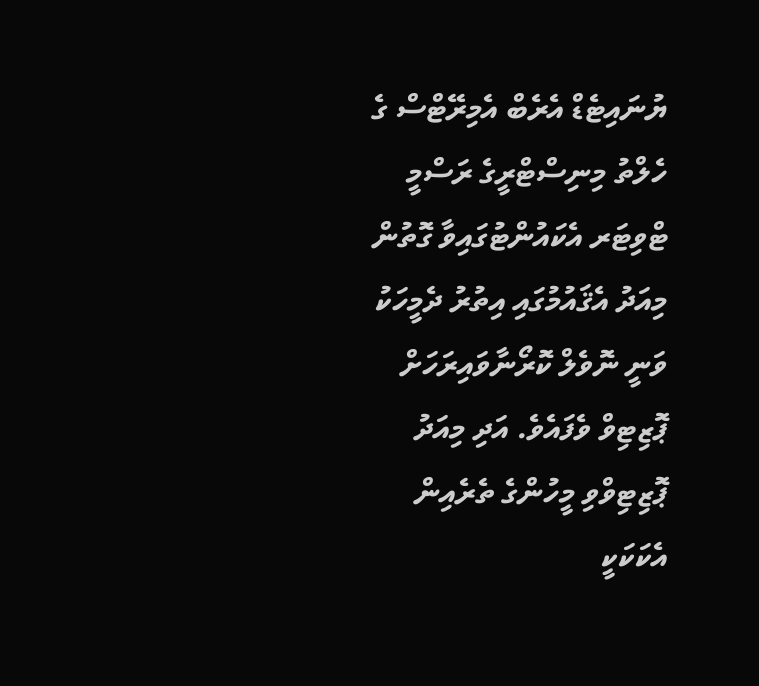ޔުނައިޓެޑް އެރެބް އެމިރޭޓްސް ގެ ހެލްތު މިނިސްޓްރީގެ ރަސްމީ ޓްވިޓަރ އެކައުންޓުގައިވާ ގޮތުން މިއަދު އެޤައުމުގައި އިތުރު ދެމީހަކު ވަނީ ނޮވެލް ކޮރޯނާވައިރަހަށް ޕޮޒިޓިވް ވެފައެވެ. އަދި މިއަދު ޕޮޒިޓިވްވި މީހުންގެ ތެރެއިން އެކަކަކީ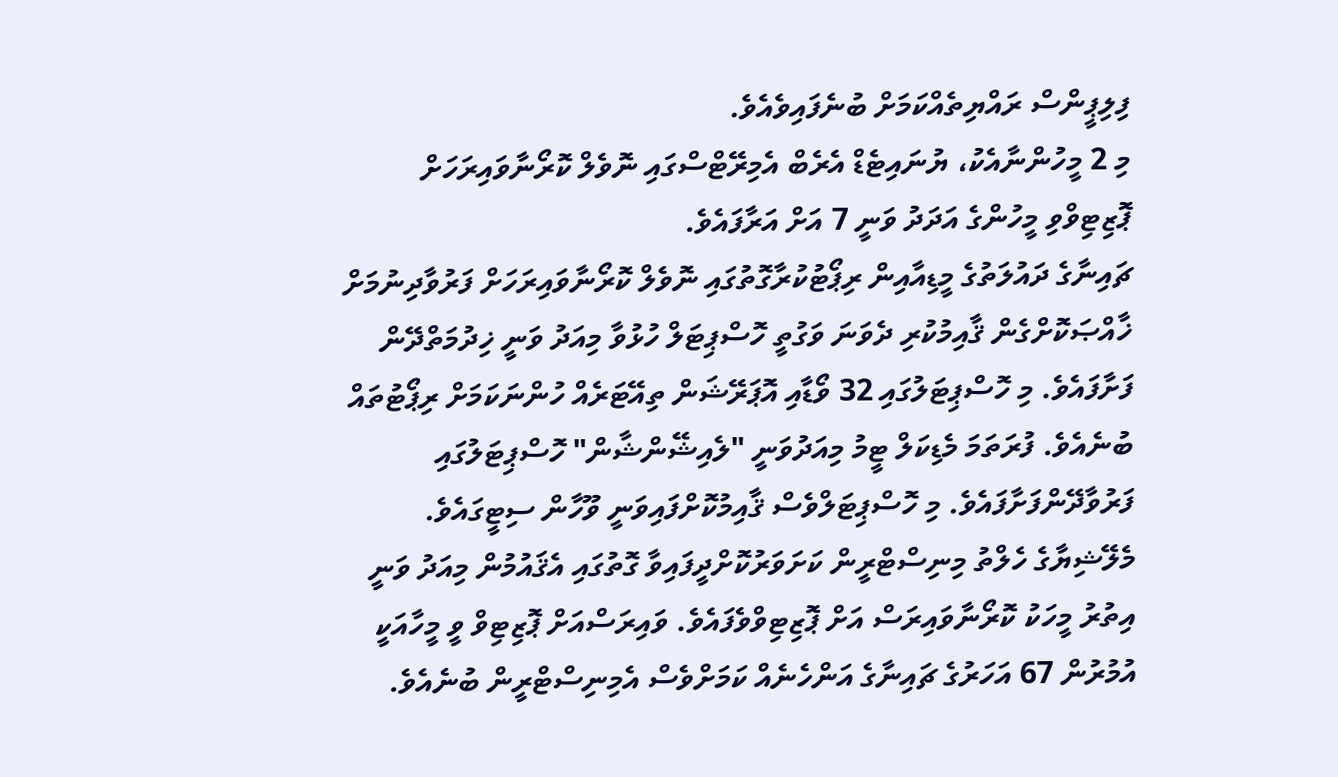ފިލިޕީންސް ރައްޔިތެއްކަމަށް ބުނެފައިވެއެވެ.
މި 2 މީހުންނާއެކު، ޔުނައިޓެޑް އެރެބް އެމިރޭޓްސްގައި ނޮވެލް ކޮރޯނާވައިރަހަށް ޕޮޒިޓިވްވި މީހުންގެ އަދަދު ވަނީ 7 އަށް އަރާފައެވެ.
ޗައިނާގެ ދައުލަތުގެ މީޑިއާއިން ރިޕޯޓުކުރާގޮތުގައި ނޮވެލް ކޮރޯނާވައިރަހަށް ފަރުވާދިނުމަށް ޚާއްޞަކޮށްގެން ޤާއިމުކުރި ދެވަނަ ވަގުތީ ހޮސްޕިޓަލް ހުޅުވާ މިއަދު ވަނީ ޚިދުމަތްދޭން ފަށާފައެވެ. މި ހޮސްޕިޓަލުގައި 32 ވޯޑާއި އޮޕަރޭޝަން ތިއޭޓަރެއް ހުންނަކަމަށް ރިޕޯޓުތައް ބުނެއެވެ. ފުރަތަމަ މެޑިކަލް ޓީމު މިއަދުވަނީ "ލެއިޝޭންޝާން" ހޮސްޕިޓަލުގައި ފަރުވާދޭންފަށާފައެވެ. މި ހޮސްޕިޓަލްވެސް ޤާއިމުކޮށްފައިވަނީ ވޫހާން ސިޓީގައެވެ.
މެލޭޝިޔާގެ ހެލްތު މިނިސްޓްރީން ކަށަވަރުކޮށްދީފައިވާ ގޮތުގައި އެޤައުމުން މިއަދު ވަނީ އިތުރު މީހަކު ކޮރޯނާވައިރަސް އަށް ޕޮޒިޓިވްވެފައެވެ. ވައިރަސްއަށް ޕޮޒިޓިވް ވީ މީހާއަކީ އުމުރުން 67 އަހަރުގެ ޗައިނާގެ އަންހެނެއް ކަމަށްވެސް އެމިނިސްޓްރީން ބުނެއެވެ.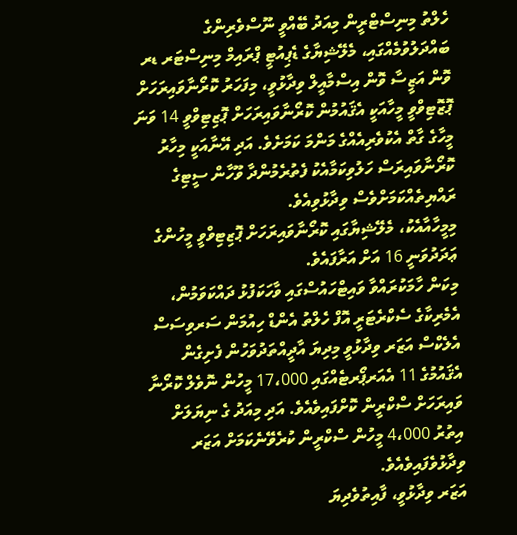ހެލްތު މިނިސްޓްރީން މިއަދު ބޭއްވީ ނޫސްވެރިންގެ ބައްދަލުވުމެއްގައި، މެލޭޝިޔާގެ ޑެޕިއުޓީ ޕްރައިމް މިނިސްޓަރ ޑރ ވޮން އަޒީސާ ވޮން އިސްމާއީލް ވިދާޅުވީ، މިފަހަރު ކޮރޯނާވައިރަހަށް ޕޮޒޮޓިވްވީ މީހާއަކީ އެޤައުމުން ކޮރޯނާވައިރަހަށް ޕޮޒިޓިވްވީ 14 ވަނަ މީހާގެ ގާތް އެކުވެރިއެއްގެ މަންމަ ކަމަށެވެ. އަދި އޭނާއަކީ މިހާރު ކޮރޯނާވައިރަސް ހަލުވިކަމާއެކު ފެތުރެމުންދާ ވޫހާން ސީޓިގެ ރައްޔިތެއްކަމަށްވެސް ވިދާޅުވިއެވެ.
މިމީހާއާއެކު، މެލޭޝިޔާގައި ކޮރޯނާވައިރަހަށް ޕޮޒިޓިވްވީ މީހުންގެ ޢަދަދުވަނީ 16 އަށް އަރާފައެވެ.
މިކަން ހާމަކުރައްވާ ވައިޓްހައުސްގައި ވާހަކަފުޅު ދައްކަވަމުން، އެމެރިކާގެ ސެކްރެޓަރީ އޮފް ހެލްތު އެންޑް ހިއުމަން ސަރވިސަސް އެލެކްސް އަޒަރ ވިދާޅުވީ މިދިޔަ އާދީއްތަދުވަހުން ފެށިގެން އެޤައުމުގެ 11 އެއަރޕޯރޓެއްގައި 17،000 މީހުން ނޮވެލް ކޮރޯނާ ވައިރަހަށް ސްކްރީން ކޮށްފައިވެއެވެ. އަދި މިއަދު ގެ ނިޔަލަށް އިތުރު 4،000 މީހުން ސްކްރީން ކުރެވޭނެކަމަށް އަޒަރ ވިދާޅުވެފައިވެއެވެ.
އަޒަރ ވިދާޅުވީ، ފާއިތުވެދިޔަ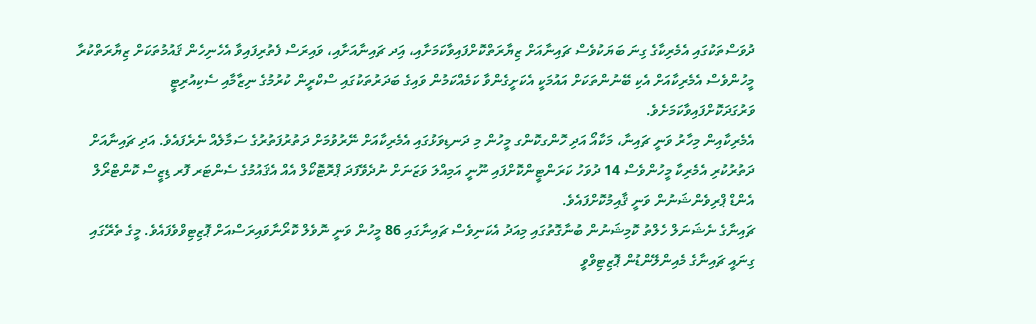ދުވަސްތަކުގައި އެމެރިކާގެ ގިނަ ބަޔަކުވެސް ޗައިނާއަށް ޒިޔާރަތްކޮށްފައިވާކަމަށާއި، އަިދ ޗައިނާއަށާއި، ވައިރަސް ފެތުރިފައިވާ އެހެނިހެން ޤައުމުތަކަށް ޒިޔާރަތްކުރާ މީހުންވެސް އެމެރިކާއަށް އެކި ބޭނުންތަކަށް އައުމަކީ އެކަށީގެންވާ ކަމެއްކަމުން ވައިގެ ބަދަރުތަކުގައި ސްކްރީން ކުރުމުގެ ނިޒާމާއި ސެކިއުރިޓީ ވަރުގަދަކޮށްފައިވާކަމަށެވެ.
އެމެރިކާއިން މިހާރު ވަނީ ޗައިނާ، މަކާއޯ އަދި ހޮންގކޮންގ މީހުން މި ދަނޑިވަޅުގައި އެމެރިކާއަށް ނޭރުވުމަށް ދަތުރުފަތުރުގެ ސަމާލެއް ނެރެފައެވެ. އަދި ޗައިނާއަށް ދަތުރުކުރި އެމެރިކާ މީހުންވެސް 14 ދުވަހު ކަރަންޓީންކޮށްފައި ނޫނީ އަމިއްލަ ވަޒަނަށް ނުދެވޭފަދަ ޕްރޮޓޮކޯލް އެއް އެޤައުމުގެ ސެންޓަރ ފޮރ ޑިޒީސް ކޮންޓްރޯލް އެންޑް ޕްރިވެންޝަނުން ވަނީ ޤާއިމުކޮށްފައެވެ.
ޗައިނާގެ ނެޝަނަލް ހެލްތު ކޮމިޝަނުން ބުނާގޮތުގައި މިއަދު އެކަނިވެސް ޗައިނާގައި 86 މީހުން ވަނީ ނޮވެލް ކޮރޯނާވައިރަސްއަށް ޕޮޒިޓިވްވެފައެވެ. މީގެ ތެރޭގައި ގިނައީ ޗައިނާގެ މެއިންލޭންޑުން ޕޮޒިޓިވްވީ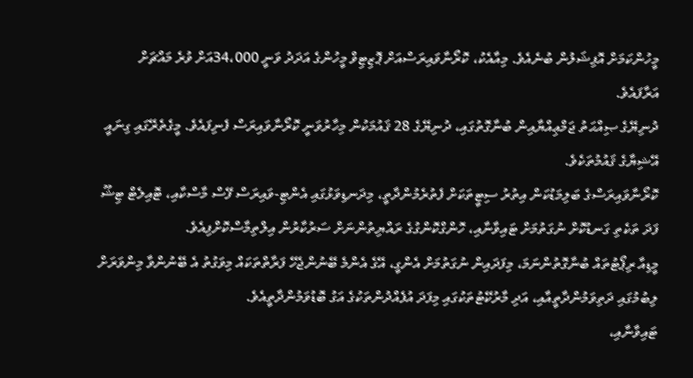މީހުންކަމަށް އޮފިޝަލުން ބުނެއެވެ. މިއާއެކު، ކޮރޯނާވައިރަސްއަށް ޕޮޒިޓިވް މީހުންގެ އަދަދު ވަނީ 34،000އަށް ވުރެ މައްޗަށް އަރާފައެވެ.
ދުނިޔޭގެ ޞިއްޙަތު ޖަމްޢިއްޔާއިން ބުނާގޮތުގައި، ދުނިޔޭގެ 28 ޤައުމަކުން މިހާރުވަނީ ކޮރޯނާވައިރަސް ފެނިފައެވެ. މީގެތެރޭގައި ގިނައީ އޭޝިޔާގެ ޤައުމުތަކެވެ.
ކޮރޯނާވައިރަސްގެ ބަލިމަޑުކަން އިތުރު ސިޓީތަކަށް ފެތުރެމުންދާތީ، މިދަނޑިވަޅުގައި އެންޓި-ވައިރަސް ފޭސް މާސްކާއި، ޓޮއިލެޓް ޓިޝޫ ފަދަ ތަކެތި ގަނޑުކޮށް ނުގަތުމަށް ޓައިވާނާއި، ހޮންގްކޮންގުގެ ރައްޔިތުންނަށް ސަރުކާރުން އިލްތިމާސްކޮށްފިއެވެ.
މީޑިއާ ރިޕޯޓުތައް ބުނާގޮތުންނަމަ، މިފަދައިން ނުގަތުމަށް އެންގީ، އޭގެ އެންމެ ބޭނުންޖެހޭ ފަރާތްތަކައް މިވަގުތު އެ ބޭނުންވާ މިންވަރަށް ލިބުމުގައި ދަތިވަމުންދާތީއާއި، އަދި މާރުކޭޓުތަކުގައި މިފަދަ އުފެއްދުންތަކުގެ އަގު ބޮޑުވަމުންދާތީއެވެ.
ޓައިވާނާއި،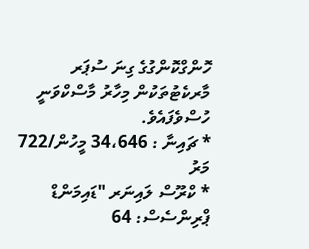ހޮންގްކޮންގުގެ ގިނަ ސުޕަރ މާރކެޓުތަކުން މިހާރު މާސްކްވަނީ ހުސްވެފައެވެ.
* ޗައިނާ : 34،646 މީހުން/722 މަރު
* ކްރޫސް ލައިނަރ "ޑައިމަންޑް ޕްރިންސެސް: 64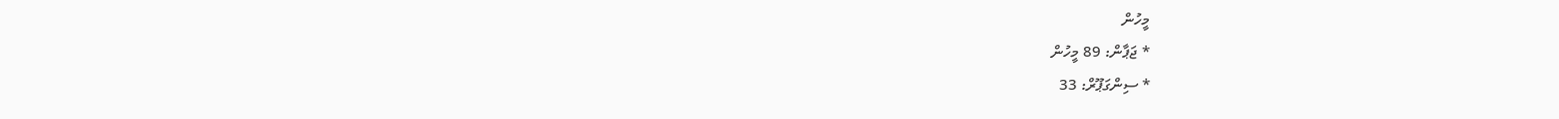މީހުން
* ޖަޕާން: 89 މީހުން
* ސިންގަޕޫރް: 33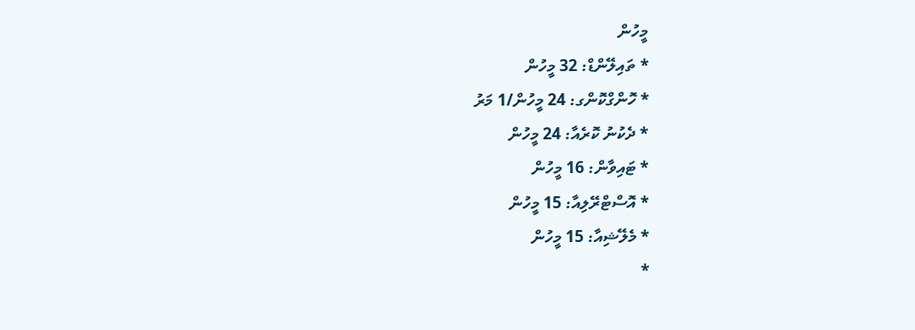މީހުން
* ތައިލޭންޑް: 32 މީހުން
* ހޮންގްކޮންގ: 24 މީހުން/1 މަރު
* ދެކުނު ކޮރެއާ: 24 މީހުން
* ޓައިވާން: 16 މީހުން
* އޮސްޓްރޭލިއާ: 15 މީހުން
* މެލޭޝިއާ: 15 މީހުން
*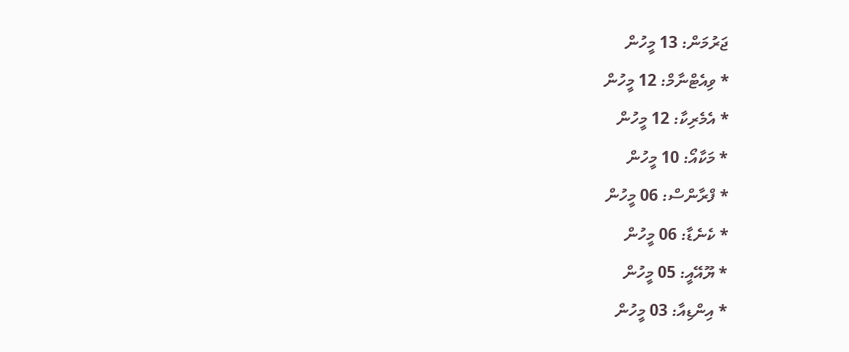ޖަރުމަން: 13 މީހުން
* ވިއެޓްނާމް: 12 މީހުން
* އެމެރިކާ: 12 މީހުން
* މަކާއޯ: 10 މީހުން
* ފްރާންސް: 06 މީހުން
* ކެނެޑާ: 06 މީހުން
* ޔޫއޭއީ: 05 މީހުން
* އިންޑިއާ: 03 މީހުން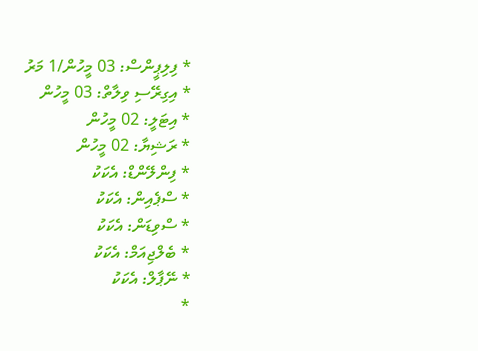* ފިލިޕީންސް: 03 މީހުން/1 މަރު
* އިގިރޭސި ވިލާތް: 03 މީހުން
* އިޓަލީ: 02 މީހުން
* ރަޝިޔާ: 02 މީހުން
* ފިންލޭންޑް: އެކަކު
* ސްޕެއިން: އެކަކު
* ސްވިޑަން: އެކަކު
* ބެލްޖިއަމް: އެކަކު
* ނޭޕާލް: އެކަކު
*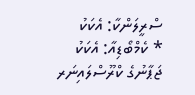ސްރީލަންކާ: އެކަކު
* ކެމްބޯޑިއާ: އެކަކު
ޖަޕާނުގެ ކްރޫސްލައިނަރ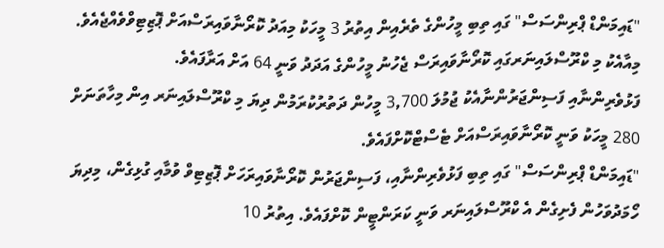"ޑައިމަންޑް ޕްރިންސަސް" ގައި ތިބި މީހުންގެ ތެރެއިން އިތުރު 3 މީހަކު މިއަދު ކޮރޯނާވައިރަސްއަށް ޕޮޒިޓިވްވެއްޖެއެވެ. މިއާއެކު މި ކްރޫސްލައިނަރގައި ކޮރޯނާވައިރަސް ޖެހުނު މީހުންގެ އަދަދު ވަނީ 64 އަށް އަރާފައެވެ.
ފަޅުވެރިންނާއި ފަސިންޖަރުންނާއެކު ޖުމުލަ 3,700 މީހުން ދަތުރުކުރަމުން ދިޔަ މި ކްރޫސްލައިނަރ އިން މިހާތަނަށް 280 މީހަކު ވަނީ ކޮރޯނާވައިރަސްއަށް ޓެސްޓްކޮށްފައެވެ.
"ޑައިމަންޑް ޕްރިންސަސް" ގައި ތިބި ފަޅުވެރިންނާއި، ފަސިންޖަރުން ކޮރޯނާވައިރަހަށް ޕޮޒިޓިވް ވުމާއި ގުޅިގެން، މިދިޔަ ހޯމަދުވަހުން ފެށިގެން އެ ކްރޫސްލައިނަރ ވަނީ ކަރަންޓީން ކޮށްފައެވެ. އިތުރު 10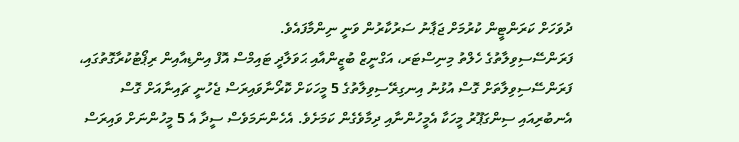ދުވަހަށް ކަރަންޓީން ކުރުމަށް ޖަޕާނު ސަރުކާރުން ވަނީ ނިންމާފައެވެ.
ފަރަންސޭސިވިލާތުގެ ހެލްތު މިނިސްޓަރ، އަގްނީޒް ބުޒީންއާއި ޙަވަލާދީ ޓައިމްސް އޮފް އިންޑިއާއިން ރިޕޯޓުކުރާގޮތުގައި، ފަރަންސޭސިވިލާތަށް ގޮސް އުޅުނު އިނގިރޭސިވިލާތުގެ 5 މީހަކަށް ކޮރޯނާވައިރަސް ޖެހުނީ ޗައިނާއަށް ގޮސް އެނބުރިއައި ސިންގަޕޫރު މީހަކާ އެމީހުންނާއި ދިމާވެގެން ކަމަށެވެ. އެހެންނަމަވެސް ސީދާ އެ 5 މީހުންނަށް ވައިރަސް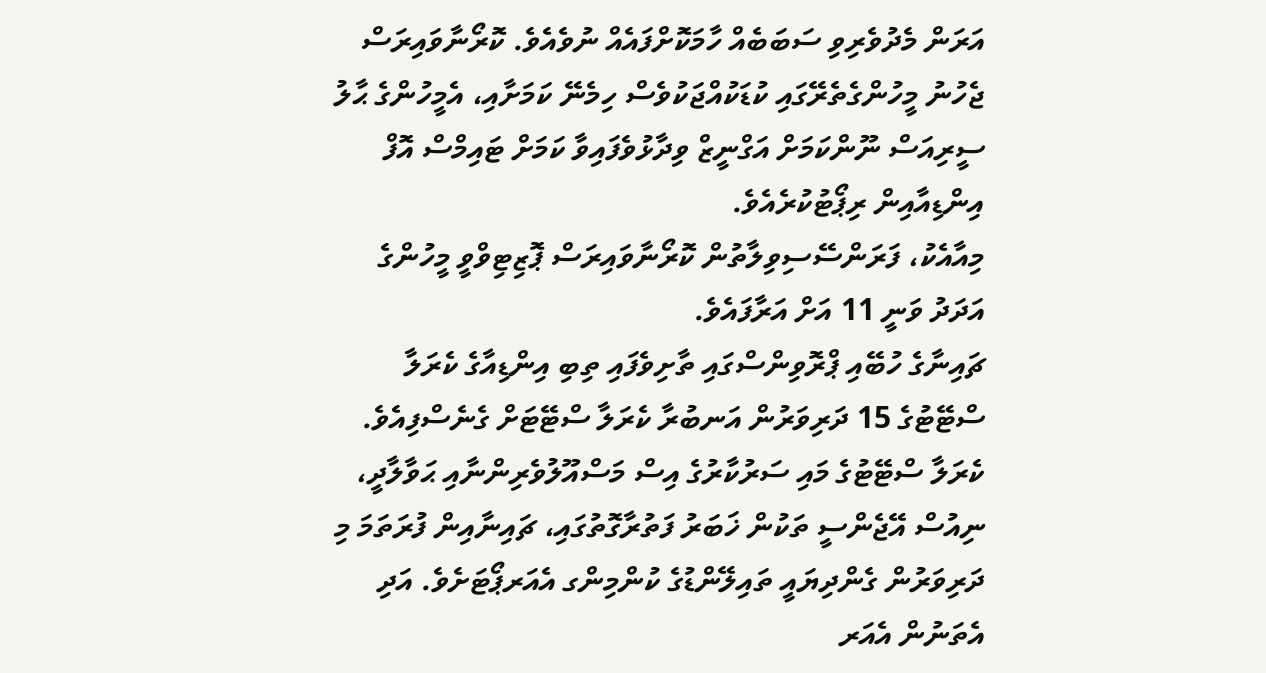އަރަން މެދުވެރިވި ސަބަބެއް ހާމަކޮށްފައެއް ނުވެއެވެ. ކޮރޯނާވައިރަސް ޖެހުނު މީހުންގެތެރޭގައި ކުޑަކުއްޖަކުވެސް ހިމެނޭ ކަމަށާއި، އެމީހުންގެ ޙާލު ސީރިއަސް ނޫންކަމަށް އަގްނީޒް ވިދާޅުވެފައިވާ ކަމަށް ޓައިމްސް އޮފް އިންޑިއާއިން ރިޕޯޓުކުރެއެވެ.
މިއާއެކު، ފަރަންސޭސިވިލާތުން ކޮރޯނާވައިރަސް ޕޮޒިޓިވްވީ މީހުންގެ އަދަދު ވަނީ 11 އަށް އަރާފައެވެ.
ޗައިނާގެ ހުބޭއި ޕްރޮވިންސްގައި ތާށިވެފައި ތިބި އިންޑިއާގެ ކެރަލާ ސްޓޭޓުގެ 15 ދަރިވަރުން އަނބުރާ ކެރަލާ ސްޓޭޓަށް ގެނެސްފިއެވެ.
ކެރަލާ ސްޓޭޓުގެ މައި ސަރުކާރުގެ އިސް މަސްއޫލުވެރިންނާއި ޙަވާލާދީ، ނިއުސް އޭޖެންސީ ތަކުން ޚަބަރު ފަތުރާގޮތުގައި، ޗައިނާއިން ފުރަތަމަ މި ދަރިވަރުން ގެންދިޔައީ ތައިލޭންޑުގެ ކުންމިންގ އެއަރޕޯޓަށެވެ. އަދި އެތަނުން އެއަރ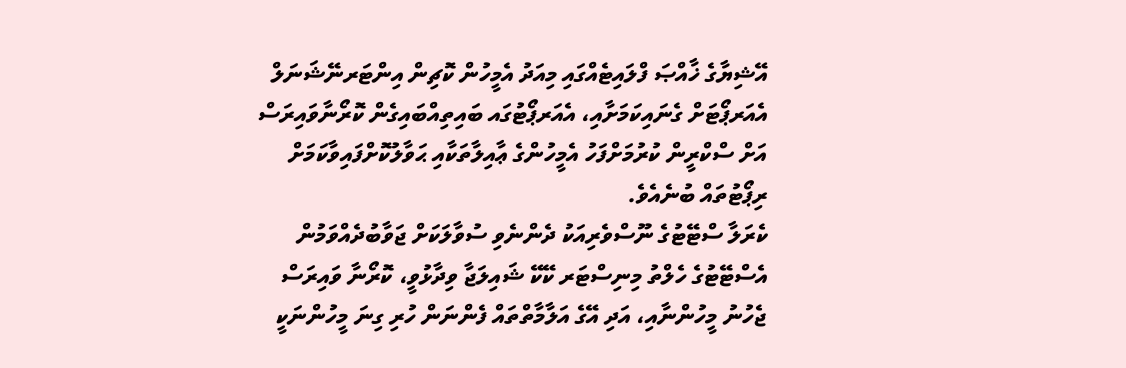އޭޝިޔާގެ ޚާއްޞަ ފްލައިޓެއްގައި މިއަދު އެމީހުން ކޮޗިން އިންޓަރނޭޝަނަލް އެއަރޕޯޓަށް ގެނައިކަމަށާއި، އެއަރޕޯޓުގައ ބައިތިއްބައިގެން ކޮރޯނާވައިރަސް އަށް ސްކްރީން ކުރުމަށްފަހު އެމީހުންގެ ޢާއިލާތަކާއި ޙަވާލުކޮށްފައިވާކަމަށް ރިޕޯޓުތައް ބުނެއެވެ.
ކެރަލާ ސްޓޭޓުގެ ނޫސްވެރިއަކު ދެންނެވި ސުވާލަކަށް ޖަވާބުދެއްވަމުން އެސްޓޭޓުގެ ހެލްތު މިނިސްޓަރ ކޭކޭ ޝައިލަޖާ ވިދާޅުވީ، ކޮރޯނާ ވައިރަސް ޖެހުނު މީހުންނާއި، އަދި އޭގެ އަލާމާތްތައް ފެންނަން ހުރި ގިނަ މީހުންނަކީ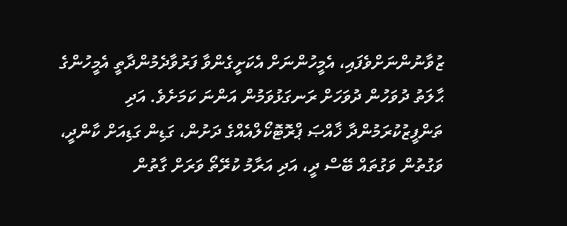ޒުވާނުންނަށްވެފައި، އެމީހުންނަށް އެކަށީގެންވާ ފަރުވާދެމުންދާތީ އެމީހުންގެ ޙާލަތު ދުވަހުން ދުވަހަށް ރަނގަޅުވަމުން އަންނަ ކަމަށެވެ. އަދި ތަންފީޒުކުރަމުންދާ ޚާއްޞަ ޕްރޮޓޮކޯލްއެއްގެ ދަށުން، ގަޑިން ގަޑިއަށް ކާންދީ، ވަގުތުން ވަގުތައް ބޭސް ދީ، އަދި އަރާމު ކުރޭތޯ ވަރަށް ގާތުން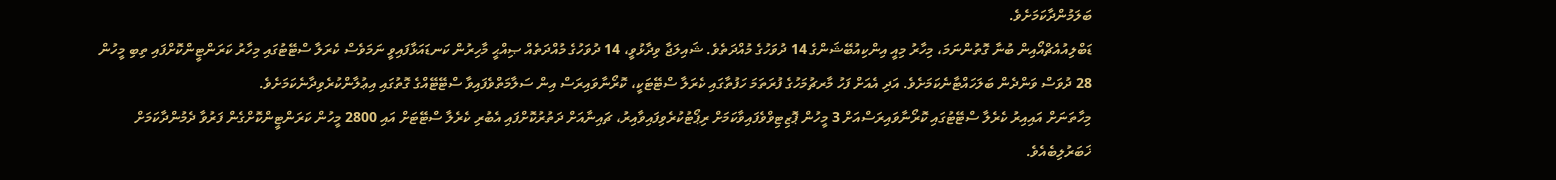ބަލަމުންދާކަމަށެވެ.
ޑަބްލިއުއެޗްއޯއިން ބުނާ ގޮތުންނަމަ، މިހާރު މިއީ އިންކިއުބޭޝަންގެ 14 ދުވަހުގެ މުއްދަތެވެ. ޝައިލަޖާ ވިދާޅުވީ، 14 ދުވަހުގެ މުއްދަތެއް ޞިއްޙީ މާހިރުން ކަނޑައަޅާފައިވީ ނަމަވެސް ކެރަލާ ސްޓޭޓުގައި މިހާރު ކަރަންޓީންކޮށްފައި ތިބި މީހުން 28 ދުވަސް ވަންދެން ބަލަހައްޓާނެކަމަށެވެ. އަދި އެއަށް ފަހު މާރޗުމަހުގެ ފުރަތަމަ ހަފުތާގައި ކެރަލާ ސްޓޭޓަކީ، ކޮރޯނާވައިރަސް އިން ސަލާމަތްވެފައިވާ ސްޓޭޓޭއްގެ ގޮތުގައި އިޢުލާންކުރެވިދާނެކަމަށެވެ.
މިހާތަނަށް އައިއިރު ކެރެލާ ސްޓޭޓުގައި ކޮރޯނާވައިރަސްއަށް 3 މީހުން ޕޮޒިޓިވްވެފައިވާކަމަށް ރިޕޯޓުކުރެވިފައިވާއިރު، ޗައިނާއަށް ދަތުރުކޮށްފައި އެބުރި ކެރެލާ ސްޓޭޓަށް އައި 2800 މީހުން ކަރަންޓީންކޮށްގެން ފަރުވާ ދެމުންދާކަމަށް ޚަބަރުލިބެއެވެ.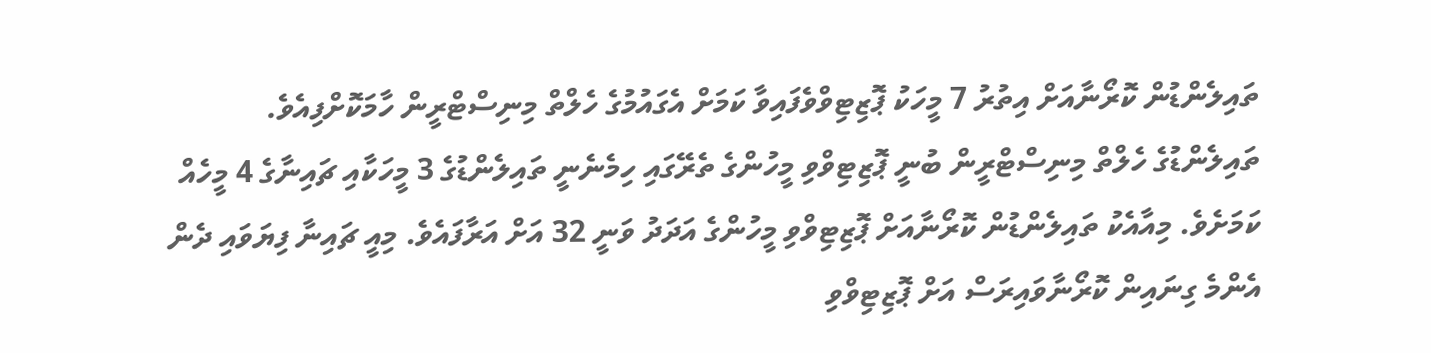ތައިލެންޑުން ކޮރޯނާއަށް އިތުރު 7 މީހަކު ޕޮޒިޓިވްވެފައިވާ ކަމަށް އެގައުމުގެ ހެލްތް މިނިސްޓްރީން ހާމަކޮށްފިއެވެ.
ތައިލެންޑުގެ ހެލްތް މިނިސްޓްރީން ބުނީ ޕޮޒިޓިވްވި މީހުންގެ ތެރޭގައި ހިމެނެނީ ތައިލެންޑުގެ 3 މީހަކާއި ޗައިނާގެ 4 މީހެއް ކަމަށެވެ. މިއާއެކު ތައިލެންޑުން ކޮރޯނާއަށް ޕޮޒިޓިވްވި މީހުންގެ އަދަދު ވަނީ 32 އަށް އަރާފައެވެ. މިއީ ޗައިނާ ފިޔަވައި ދެން އެންމެ ގިނައިން ކޮރޯނާވައިރަސް އަށް ޕޮޒިޓިވްވި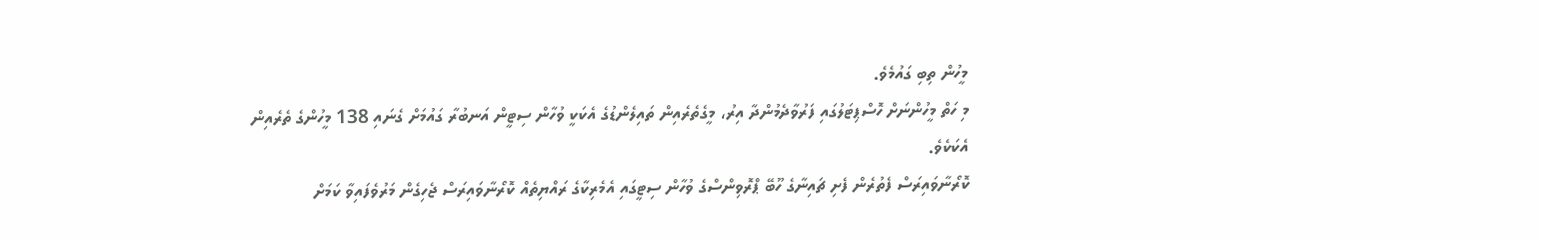މީހުން ތިބި ގައުމެވެ.
މި ހަތް މީހުންނަށް ހޮސްޕިޓަލުގައި ފަރުވާދެމުންދާ އިރު، މީގެތެރެއިން ތައިލެންޑުގެ އެކަކީ ވުހާން ސިޓީން އަނބުރާ ގައުމަށް ގެނައި 138 މީހުންގެ ތެރެއިން އެކަކެވެ.
ކޮރޯނާވައިރަސް ފެތުރެން ފެށި ޗައިނާގެ ހޫބޭ ޕްރޮވިންސްގެ ވުހާން ސިޓީގައި އެމެރިކާގެ ރައްޔިތެއް ކޮރޯނާވައިރަސް ޖެހިގެން މަރުވެފައިވާ ކަމަށް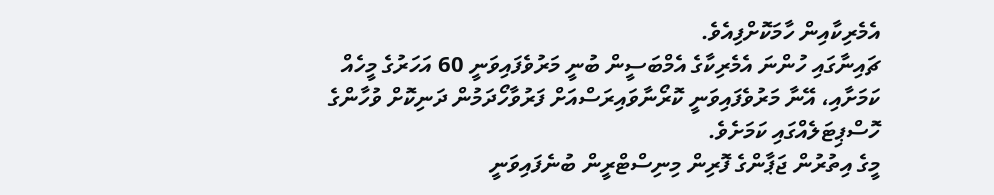އެމެރިކާއިން ހާމަކޮށްފިއެވެ.
ޗައިނާގައި ހުންނަ އެމެރިކާގެ އެމްބަސީން ބުނީ މަރުވެފައިވަނީ 60 އަހަރުގެ މީހެއް ކަމަށާއި، އޭނާ މަރުވެފައިވަނީ ކޮރޯނާވައިރަސްއަށް ފަރުވާހޯދަމުން ދަނިކޮށް ވުހާންގެ ހޮސްޕިޓަލެއްގައި ކަމަށެވެ.
މީގެ އިތުރުން ޖަޕާންގެ ފޮރިން މިނިސްޓްރީން ބުނެފައިވަނީ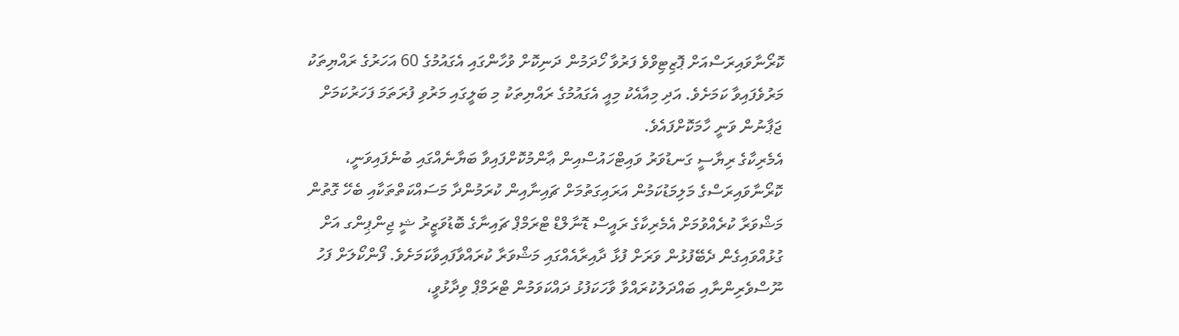ކޮރޯނާވައިރަސްއަށް ޕޮޒިޓިވްވެ ފަރުވާ ހޯދަމުން ދަނިކޮށް ވުހާންގައި އެގައުމުގެ 60 އަހަރުގެ ރައްޔިތަކު މަރުވެފައިވާ ކަމަށެވެ. އަދި މިއާއެކު މިއީ އެގައުމުގެ ރައްޔިތަކު މި ބަލީގައި މަރުވި ފުރަތަމަ ފަހަރުކަމަށް ޖަޕާނުން ވަނީ ހާމަކޮށްފައެވެ.
އެމެރިކާގެ ރިޔާސީ ގަނޑުވަރު ވައިޓްހައުސްއިން ޢާންމުކޮށްފައިވާ ބަޔާނެއްގައި ބުނެފައިވަނީ، ކޮރޯނާވައިރަސްގެ މަލިމަޑުކަމުން އަރައިގަތުމަށް ޗައިނާއިން ކުރަމުންދާ މަސައްކަތްތަކާއި ބެހޭ ގޮތުން މަޝްވަރާ ކުރެއްވުމަށް އެމެރިކާގެ ރައީސް ޑޮނާލްޑް ޓްރަމްޕް ޗައިނާގެ ބޮޑުވަޒީރު ޝީ ޖިންޕިންގ އަށް ގުޅުއްވައިގެން ދެބޭފުޅުން ވަރަށް ފުޅާ ދާއިރާއެއްގައި މަޝްވަރާ ކުރައްވާފައިވާކަމަށެވެ. ފޯންކޯލަށް ފަހު ނޫސްވެރިންނާއި ބައްދަލުކުރައްވާ ވާހަކަފުޅު ދައްކަވަމުން ޓްރަމްޕް ވިދާޅުވީ،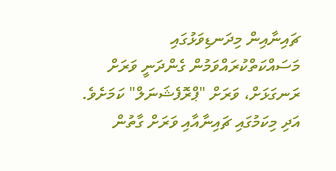ޗައިނާއިން މިދަނޑިވަޅުގައި މަސައްކަތްކުރައްވަމުން ގެންދަނީ ވަރަށް ރަނގަޅަށް، ވަރަށް "ޕްރޮފެޝަނަލް" ކަމަށެވެ. އަދި މިކަމުގައި ޗައިނާއާއި ވަރަށް ގާތުން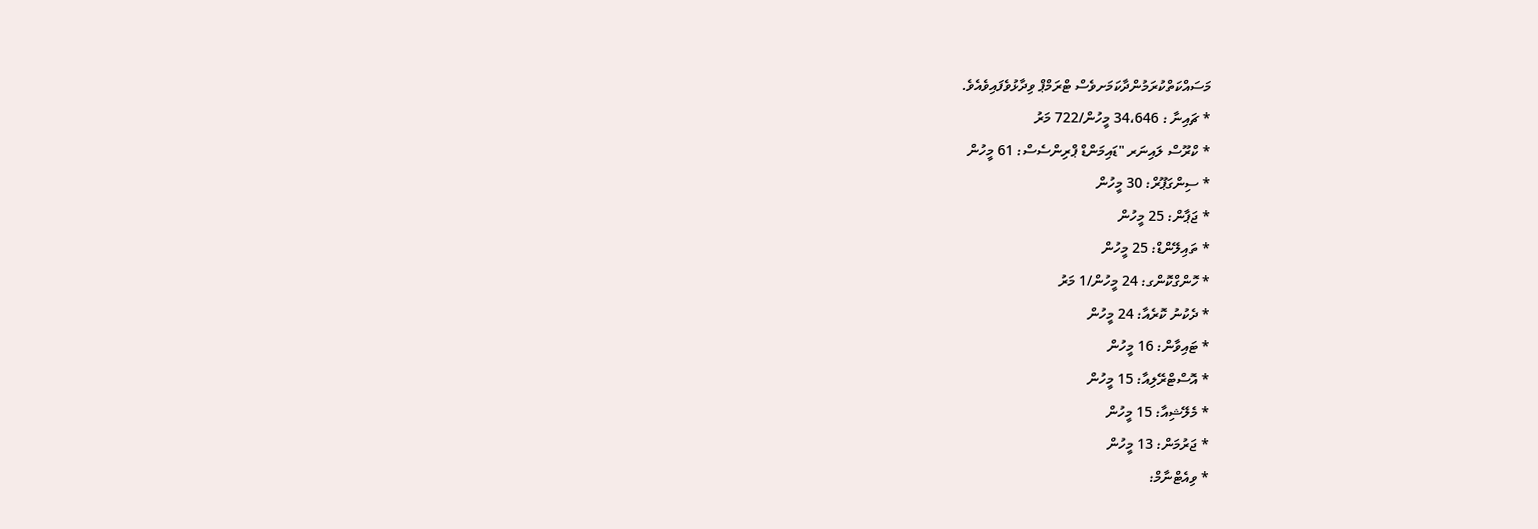މަސައްކަތްކުރަމުންދާކަމަށވެސް ޓްރަމްޕް ވިދާޅުވެފައިވެއެވެ.
* ޗައިނާ : 34،646 މީހުން/722 މަރު
* ކްރޫސް ލައިނަރ "ޑައިމަންޑް ޕްރިންސެސް: 61 މީހުން
* ސިންގަޕޫރް: 30 މީހުން
* ޖަޕާން: 25 މީހުން
* ތައިލޭންޑް: 25 މީހުން
* ހޮންގްކޮންގ: 24 މީހުން/1 މަރު
* ދެކުނު ކޮރެއާ: 24 މީހުން
* ޓައިވާން: 16 މީހުން
* އޮސްޓްރޭލިއާ: 15 މީހުން
* މެލޭޝިއާ: 15 މީހުން
* ޖަރުމަން: 13 މީހުން
* ވިއެޓްނާމް: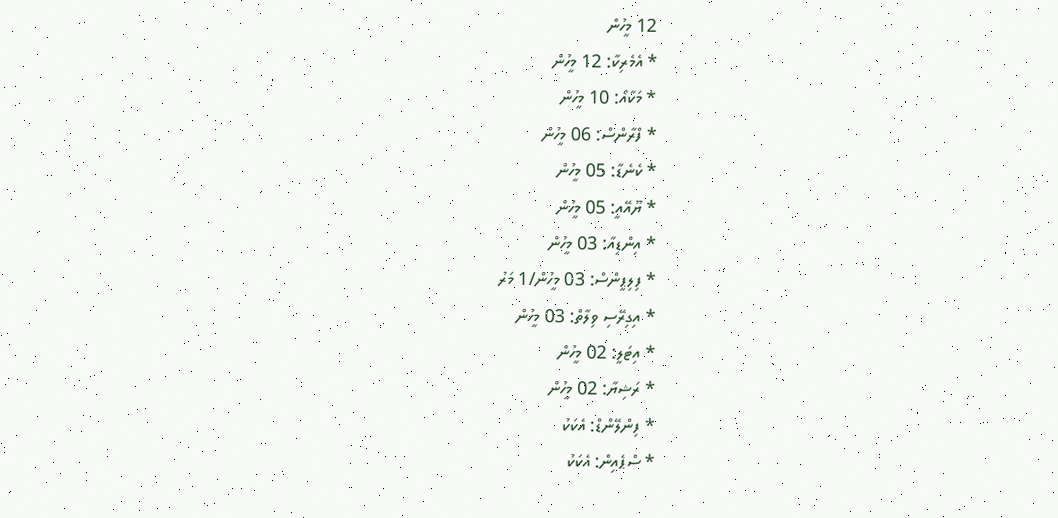12 މީހުން
* އެމެރިކާ: 12 މީހުން
* މަކާއޯ: 10 މީހުން
* ފްރާންސް: 06 މީހުން
* ކެނެޑާ: 05 މީހުން
* ޔޫއޭއީ: 05 މީހުން
* އިންޑިއާ: 03 މީހުން
* ފިލިޕީންސް: 03 މީހުން/1 މަރު
* އިގިރޭސި ވިލާތް: 03 މީހުން
* އިޓަލީ: 02 މީހުން
* ރަޝިޔާ: 02 މީހުން
* ފިންލޭންޑް: އެކަކު
* ސްޕެއިން: އެކަކު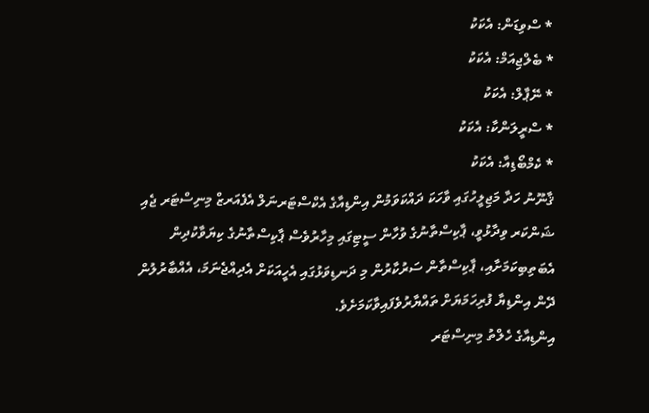* ސްވިޑަން: އެކަކު
* ބެލްޖިއަމް: އެކަކު
* ނޭޕާލް: އެކަކު
* ސްރީލަންކާ: އެކަކު
* ކެމްބޯޑިއާ: އެކަކު
ޤާނޫނު ހަދާ މަޖިލީހުގައި ވާހަކަ ދައްކަވަމުން އިންޑިއާގެ އެކްސްޓަރނަލް އެފެއަރޒް މިނިސްޓަރ ޖެއި ޝަންކަރ ވިދާޅުވީ، ޕާކިސްތާނުގެ ވުހާން ސީޓިގައި މިހާރުވެސް ޕާކިސްތާނުގެ ކިޔަވާކުދިން އެބަތިބިކަމަށާއި، ޕާކިސްތާން ސަރުކާރުން މި ދަނޑިވަޅުގައި އެހީއަކަށް އެދިއްޖެނަމަ، އެއްބާރުލުން ދޭން އިންޑިޔާ ފުރިހަމަޔަށް ތައްޔާރުވެފައިވާކަމަށެވެ.
އިންޑިއާގެ ހެލްތު މިނިސްޓަރ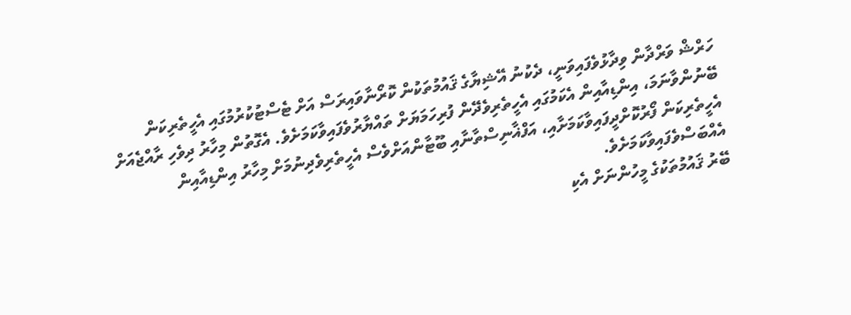ހަރްޝް ވަރްދާން ވިދާޅުވެފައިވަނީ، ދެކުނު އޭޝިޔާގެ ޤައުމުތަކުން ކޮރޯނާވައިރަސް އަށް ޓެސްޓުކުރުމުގައި އެހީތެރިކަން ބޭނުންވާނަމަ، އިންޑިއާއިން އެކަމުގައި އެހީތެރިވެދޭން ފުރިހަމަޔަށް ތައްޔާރުވެފައިވާކަމަށެވެ. އެގޮތުން މިހާރު ދިވެހި ރާއްޖެއަށް އެހީތެރިކަން ފޯރުކޮށްދީފައިވާކަމަށާއި، އަފްޣާނިސްތާނާއި ބޫޓާންއަށްވެސް އެހީތެރިވެދިނުމަށް މިހާރު އިންޑިއާއިން އެއްބަސްވެފައިވާކަމަށެވެ.
ބޭރު ޤައުމުތަކުގެ މީހުންނަށް އެކި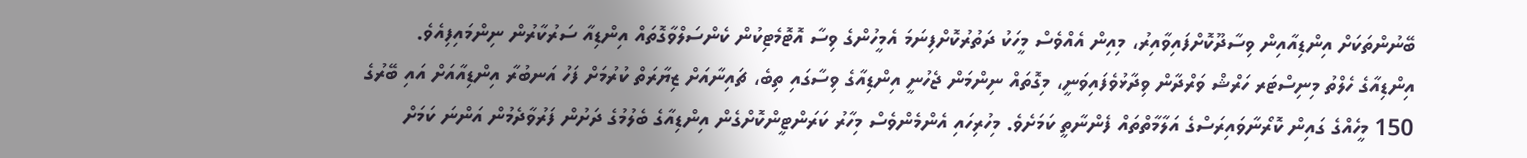ބޭނުންތަކަށް އިންޑިއާއިން ވިސާދޫކޮށްފައިވާއިރު، މިއިން އެއްވެސް މީހަކު ދަތުރުކޮށްފިނަމަ އެމީހުންގެ ވިސާ އޮޓޮމެޓިކުން ކެންސަލްވާގޮތައް އިންޑިއާ ސަރުކާރުން ނިންމައިފިއެވެ.
އިންޑިއާގެ ހެލްތު މިނިސްޓަރ ހަރްޝް ވަރްދާން ވިދާޅުވެފައިވަނީ، މިގޮތައް ނިންމަން ޖެހުނީ އިންޑިއާގެ ވިސާގައި ތިބެ، ޗައިނާއަށް ޒިޔާރަތް ކުރުމަށް ފަހު އަނބުރާ އިންޑިއާއަށް އައި ބޭރުގެ 150 މީހެއްގެ ގައިން ކޮރޯނާވައިރަސްގެ އަލާމާތްތައް ފެންނާތީ ކަމަށެވެ. މިހުރިހައި އެންމެންވެސް މިހާރު ކަރަންޓީންކޮށްގެން އިންޑިއާގެ ބެލުމުގެ ދަށުން ފަރުވާދެމުން އަންނަ ކަމަށް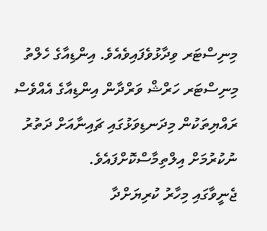މިނިސްޓަރ ވިދާޅުވެފައިވެއެވެ. އިންޑިއާގެ ހެލްތު މިނިސްޓަރ ހަރްޝް ވަރްދާން އިންޑިއާގެ އެއްވެސް ރައްޔިތަކުން މިދަނޑިވަޅުގައި ޗައިނާއަށް ދަތުރު ނުކުރުމަށް އިލްތިމާސްކޮށްފައެވެ.
ޖެނީވާގައި މިހާރު ކުރިޔަށްދާ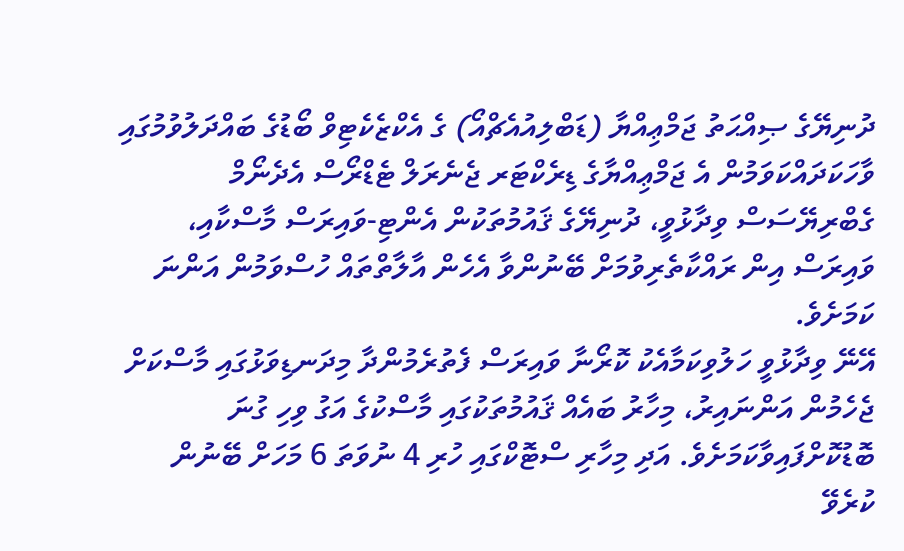ދުނިޔޭގެ ޞިއްޙަތު ޖަމްޢިއްޔާ (ޑަބްލިއުއެޗްއޯ) ގެ އެކްޒެކެޓިވް ބޯޑުގެ ބައްދަލުވުމުގައި ވާހަކަދައްކަވަމުން އެ ޖަމްޢިއްޔާގެ ޑިރެކްޓަރ ޖެނެރަލް ޓެޑްރޯސް އެދެނޯމް ގެބްރިޔޭސަސް ވިދާޅުވީ، ދުނިޔޭގެ ޤައުމުތަކުން އެންޓި-ވައިރަސް މާސްކާއި، ވައިރަސް އިން ރައްކާތެރިވުމަށް ބޭނުންވާ އެހެން އާލާތްތައް ހުސްވަމުން އަންނަ ކަމަށެވެ.
އޭނޭ ވިދާޅުވީ ހަލުވިކަމާއެކު ކޮރޯނާ ވައިރަސް ފެތުރެމުންދާ މިދަނޑިވަޅުގައި މާސްކަށް ޖެހެމުން އަންނައިރު، މިހާރު ބައެއް ޤައުމުތަކުގައި މާސްކުގެ އަގު ވިހި ގުނަ ބޮޑުކޮށްފައިވާކަމަށެވެ. އަދި މިހާރި ސްޓޮކްގައި ހުރި 4 ނުވަތަ 6 މަހަށް ބޭނުން ކުރެވޭ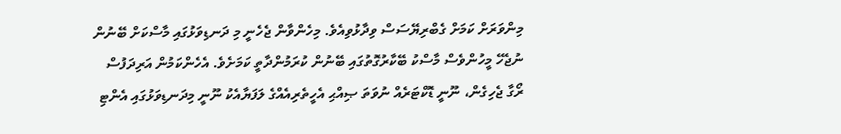މިންވަރަށް ކަމަށް ގެބްރިޔޭސަސް ވިދާޅުވިއެވެ. މިހެންވާން ޖެހެނީ މި ދަނޑިވަޅުގައި މާސްކަށް ބޭނުން ނުޖެހޭ މީހުންވެސް މާސްކު ބޭކާރުގޮތުގައި ބޭނުން ކުރަމުންދާތީ ކަމަށެވެ. އެހެންކަމުން އަރިދަފުސް ރޯގާ ޖެހިގެން، ނޫނީ ޑޮކްޓަރެއް ނުވަތަ ޞިއްޙި އެހީތެރިއެއްގެ ލަފަޔާއެކު ނޫނީ މިދަނޑިވަޅުގައި އެންޓި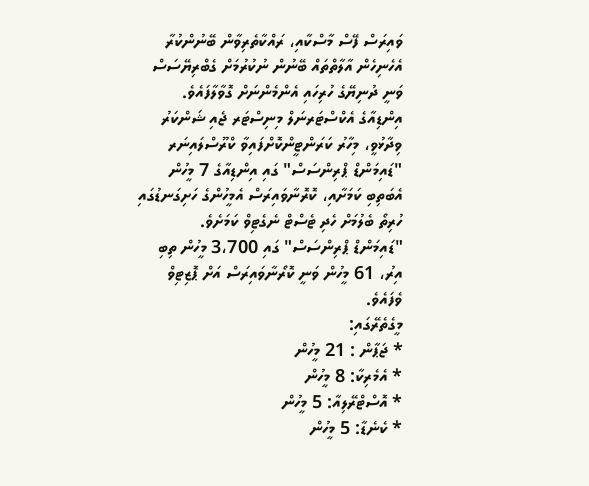ވައިރަސް ފޭސް މާސްކާއި، ރައްކާތެރިވާން ބޭނުންކުރާ އެހެނިހެން އާލާތްތައް ބޭނުން ނުކުރުމަށް ގެބްރިޔޭސަސް ވަނީ ދުނިޔޭގެ ހުރިހައި އެންމެންނަށް ގޮވާލާފައެވެ.
އިންޑިއާގެ އެކްސްޓަރނަލް މިނިސްޓަރ ޖެއި ޝަންކަރު ވިދާޅުވީ، މިހާރު ކަރަންޓީންކޮށްފައިވާ ކްރޫސްލައިނަރ "ޑައިމަންޑް ޕްރިންސަސް" ގައި އިންޑިއާގެ 7 މީހުން އެބަތިބި ކަމަށާއި، ކޮރޮނާވައިރަސް އެމީހުންގެ ހަށިގަނޑުގައި ހުރިތޯ ބެލުމަށް ހެދި ޓެސްޓް ނެގެޓިވް ކަމަށެވެ.
"ޑައިމަންޑް ޕްރިންސަސް" ގައި 3،700 މީހުން ތިބި އިރު، 61 މީހުން ވަނީ ކޮރޯނާވައިރަސް އަށް ޕޮޒިޓިވް ވެފައެވެ.
މީގެތެރޭގައި:
* ޖަޕާން : 21 މީހުން
* އެމެރިކާ: 8 މީހުން
* އޮސްޓްރޭލިއާ: 5 މީހުން
* ކެނެޑާ: 5 މީހުން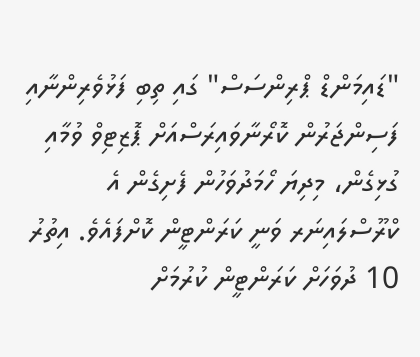"ޑައިމަންޑް ޕްރިންސަސް" ގައި ތިބި ފަޅުވެރިންނާއި ފަސިންޖަރުން ކޮރޯނާވައިރަސްއަށް ޕޮޒިޓިވް ވުމާއި ގުޅިގެން، މިދިޔަ ހޯމަދުވަހުން ފެށިގެން އެ ކްރޫސްލައިނަރ ވަނީ ކަރަންޓީން ކޮށްފައެވެ. އިތުރު 10 ދުވަހަށް ކަރަންޓީން ކުރުމަށް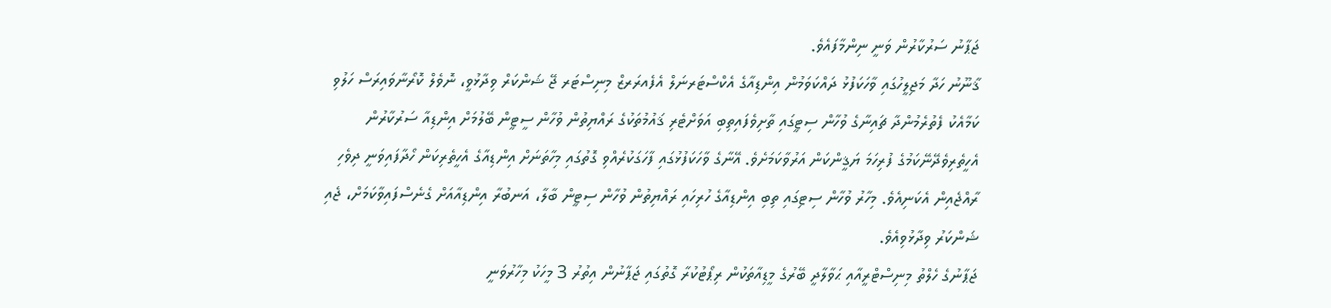ޖަޕާނު ސަރުކާރުން ވަނީ ނިންމާފައެވެ.
ޤާނޫނު ހަދާ މަޖިލީހުގައި ވާހަކަފުޅު ދައްކަވަމުން އިންޑިއާގެ އެކްސްޓަރނަލް އެފެއރަރޒް މިނިސްޓަރ ޖޭ ޝަންކަރް ވިދާޅުވީ، ނޮވެލް ކޮރޯނާވައިރަސް ހަލުވި ކަމާއެކު ފެތުރެމުންދާ ޗައިނާގެ ވުހާން ސިޓީގައި ތާށިވެފައިތިބި އަވަށްޓެރި ޤައުމުތަކުގެ ރައްޔިތުން ވުހާން ސީޓީން ބޭލުމަށް އިންޑިއާ ސަރުކާރުން އެހީތެރިވެދޭނޭކަމުގެ ފުރިހަމަ ޔަޤީންކަން އަރުވާކަމަށެވެ. އޭނާގެ ވާހަކަފުޅުގައި ފާހަގަކުރެއްވި ގޮތުގައި މިހާތަނަށް އިންޑިއާގެ އެހީތެރިކަން ހޯދާފައިވަނީ ދިވެހި ރާއްޖެއިން އެކަނިއެވެ. މިހާރު ވުހާން ސިޓިގައި ތިބި އިންޑިއާގެ ހުރިހައި ރައްޔިތުން ވުހާން ސިޓީން ބާލާ، އަނބުރާ އިންޑިއާއަށް ގެނެސްފައިވާކަމަށް، ޖެއި ޝަންކަރު ވިދާޅުވިއެވެ.
ޖަޕާނުގެ ހެލްތު މިނިސްޓްރީއާއި ޙަވާލާދީ ބޭރުގެ މީޑިއާތަކުން ރިޕޯޓުކުރާ ގޮތުގައި ޖަޕާނުން އިތުރު 3 މީހަކު މިހާރުވަނީ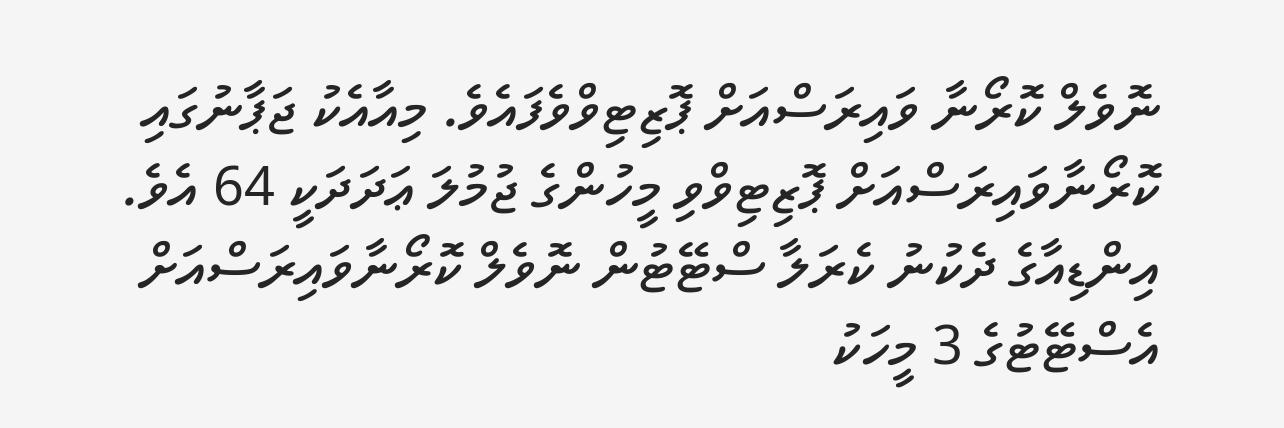ނޮވެލް ކޮރޯނާ ވައިރަސްއަށް ޕޮޒިޓިވްވެފައެވެ. މިއާއެކު ޖަޕާނުގައި ކޮރޯނާވައިރަސްއަށް ޕޮޒިޓިވްވި މީހުންގެ ޖުމުލަ ޢަދަދަކީ 64 އެވެ.
އިންޑިއާގެ ދެކުނު ކެރަލާ ސްޓޭޓުން ނޮވެލް ކޮރޯނާވައިރަސްއަށް އެސްޓޭޓުގެ 3 މީހަކު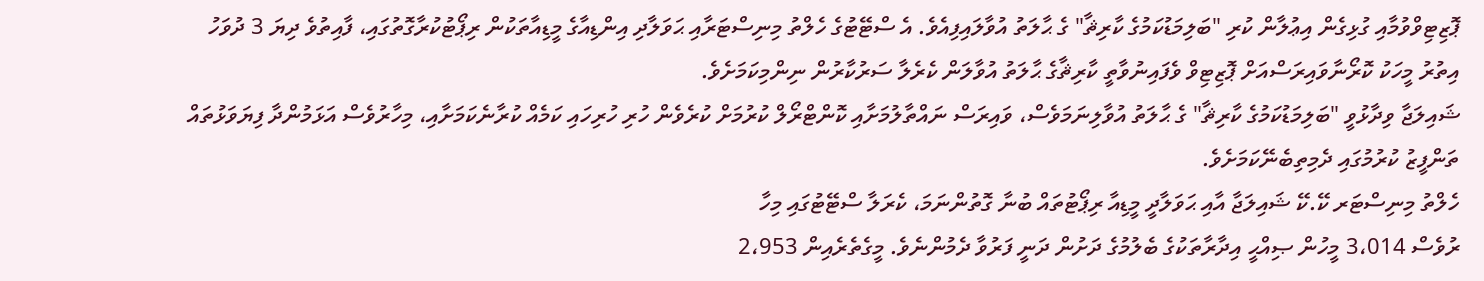ޕޮޒިޓިވްވުމާއި ގުޅިގެން އިޢުލާން ކުރި "ބަލިމަޑުކަމުގެ ކާރިޘާ" ގެ ޙާލަތު އުވާލައިފިއެވެ. އެ ސްޓޭޓުގެ ހެލްތު މިނިސްޓަރާއި ޙަވަލާދި އިންޑިއާގެ މީޑިއާތަކުން ރިޕޯޓުކުރާގޮތުގައި، ފާއިތުވެ ދިޔަ 3 ދުވަހު އިތުރު މީހަކު ކޮރޯނާވައިރަސްއަށް ޕޮޒިޓިވް ވެފައިނުވާތީ ކާރިޘާގެ ޙާލަތު އުވާލަން ކެރެލާ ސަރުކާރުން ނިންމިކަމަށެވެ.
ޝައިލަޖާ ވިދާޅުވީ "ބަލިމަޑުކަމުގެ ކާރިޘާ" ގެ ޙާލަތު އުވާލިނަމަވެސް، ވައިރަސް ނައްތާލުމަށާއި ކޮންޓްރޯލް ކުރުމަށް ކުރެވެން ހުރި ހުރިހައި ކަމެއް ކުރާނެކަމަށާއި، މިހާރުވެސް އަޅަމުންދާ ފިޔަވަޅުތައް ތަންފީޒު ކުރުމުގައި ދެމިތިބެނޭކަމަށެވެ.
ހެލްތު މިނިސްޓަރ ކޭ.ކޭ ޝައިލަޖާ އާއި ޙަވަލާދީ މީޑިއާ ރިޕޯޓުތައް ބުނާ ގޮތުންނަމަ، ކެރަލާ ސްޓޭޓުގައި މިހާ
ރުވެސް 3،014 މީހުން ޞިއްޙީ އިދާރާތަކުގެ ބެލުމުގެ ދަށުން ދަނީ ފަރުވާ ދެމުންނެވެ. މީގެތެރެއިން 2،953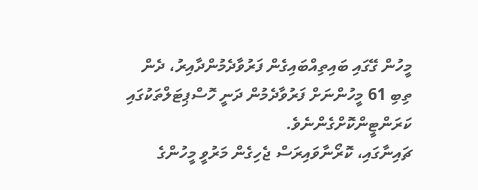މީހުން ގޭގައި ބައިތިއްބައިގެން ފަރުވާދެމުންދާއިރު، ދެން ތިބި 61 މީހުންނަށް ފަރުވާދެމުން ދަނީ ހޮސްޕިޓަލްތަކުގައި ކަރަންޓީންކޮށްގެންނެވެ.
ޗައިނާގައި، ކޮރޯނާވައިރަސް ޖެހިގެން މަރުވީ މީހުންގެ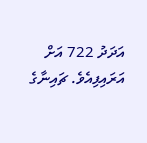އަދަދު 722 އަށް އަރައިފިއެވެ. ޗައިނާގެ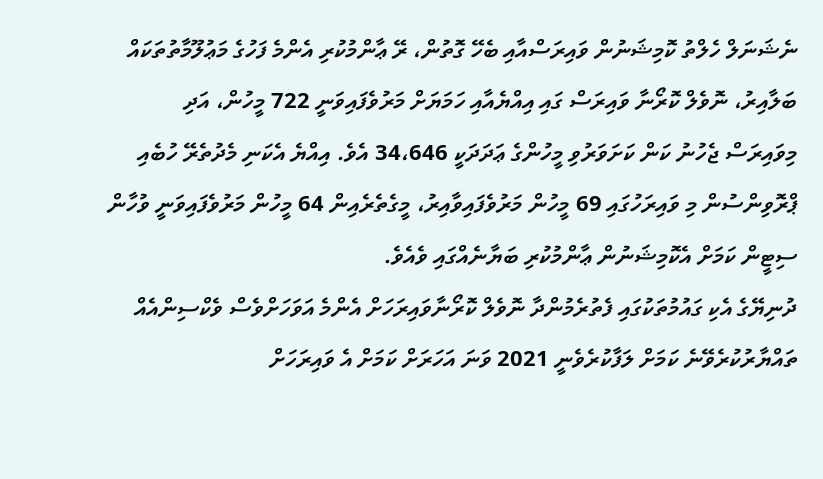ނެޝަނަލް ހެލްތު ކޮމިޝަނުން ވައިރަސްއާއި ބެހޭ ގޮތުން، ރޭ ޢާންމުކުރި އެންމެ ފަހުގެ މަޢުލޫމާތުތަކައް ބަލާއިރު، ނޮވެލް ކޮރޯނާ ވައިރަސް ގައި އިއްޔެއާއި ހަމަޔަށް މަރުވެފައިވަނީ 722 މީހުން، އަދި މިވައިރަސް ޖެހުނު ކަން ކަށަވަރުވި މީހުންގެ ޢަދަދަކީ 34،646 އެވެ. އިއްޔެ އެކަނި މެދުތެރޭ ހުބެއި ޕްރޮވިންސުން މި ވައިރަހުގައި 69 މީހުން މަރުވެފައިވާއިރު، މީގެތެރެއިން 64 މީހުން މަރުވެފައިވަނީ ވުހާން ސިޓީން ކަމަށް އެކޮމިޝަނުން ޢާންމުކުރި ބަޔާނެއްގައި ވެއެވެ.
ދުނިޔޭގެ އެކި ގައުމުތަކުގައި ފެތުރެމުންދާ ނޮވެލް ކޮރޯނާވައިރަހަށް އެންމެ އަވަހަށްވެސް ވެކްސިންއެއް ތައްޔާރުކުރެވޭނެ ކަމަށް ލަފާކުރެވެނީ 2021 ވަނަ އަހަރަށް ކަމަށް އެ ވައިރަހަށް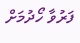ފަރުވާ ހޯދުމަށް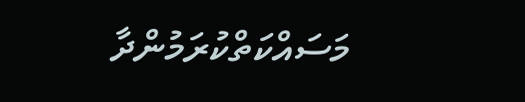މަސައްކަތްކުރަމުންދާ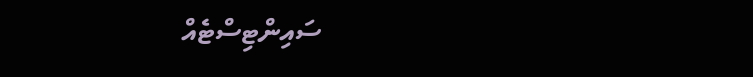ސައިންޓިސްޓެއް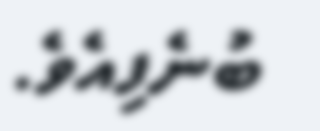ބުނެފިއެވެ.